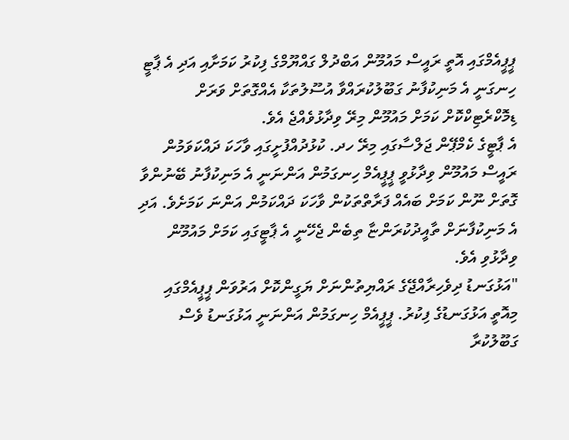ޕީޕީއެމްގައި އޮތީ ރައީސް މައުމޫން އަބްދުލް ގައްޔޫމްގެ ފިކުރު ކަމަށާއި އަދި އެ ޕާޓީ ހިނގަނީ އެ މަނިކުފާނު ގަބޫލުކުރައްވާ އުސޫލުތަކާ އެއްގޮތަށް ވަރަށް ޑިމޮކްރެޓިކްކޮށް ކަމަށް މައުމޫން މިރޭ ވިދާޅުވެއްޖެ އެވެ.
އެ ޕާޓީގެ ކެމްޕޭން ޖަލްސާގައި މިރޭ ހދ. ކުޅުދުއްފުށީގައި ވާހަކަ ދައްކަވަމުން ރައީސް މައުމޫން ވިދާޅުވީ ޕީޕީއެމް ހިނގަމުން އަންނަނީ އެ މަނިކުފާނު ބޭނުންވާ ގޮތަށް ނޫން ކަމަށް ބައެއް ފަރާތްތަކުން ވާހަކަ ދައްކަމުން އަންނަ ކަމަށެވެ. އަދި އެ މަނިކުފާނަށް ތާއީދުކުރަންޏާ ތިބެން ޖެހޭނީ އެ ޕާޓީގައި ކަމަށް މައުމޫން ވިދާޅުވި އެވެ.
"އަޅުގަނޑު ދިވެހިރާއްޖޭގެ ރައްޔިތުންނަށް ޔަގީންކޮށް އަރުވަން ޕީޕީއެމްގައި މިއޮތީ އަޅުގަނޑުގެ ފިކުރު. ޕީޕީއެމް ހިނގަމުން އަންނަނީ އަޅުގަނޑު ވެސް ގަބޫލުކުރާ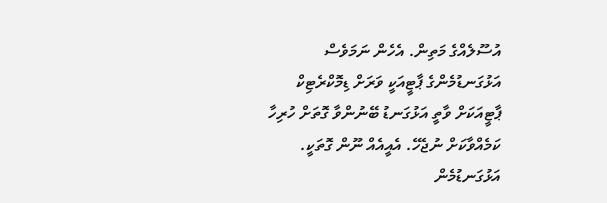އުސޫލެއްގެ މަތިން. އެހެން ނަމަވެސް އަޅުގަނޑުމެންގެ ޕާޓީއަކީ ވަރަށް ޑިމޮކްރެޓިކް ޕާޓީއަކަށް ވާތީ އަޅުގަނޑު ބޭނުންވާ ގޮތަށް ހުރިހާ ކަމެއްވާކަށް ނުޖެހޭ. އެއީއެއް ނޫން ގޮތަކީ. އަޅުގަނޑުމެން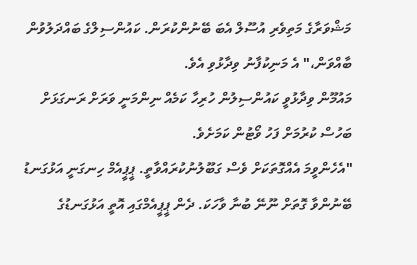މަޝްވަރާގެ މަތިވެރި އުސޫލް އެބަ ބޭނުންކުރަން. ކައުންސިލްގެ ބައްދަލުވުން ބާއްވަން،" އެ މަނިކުފާނު ވިދާޅުވި އެވެ.
މައުމޫން ވިދާޅުވީ ކައުންސިލުން ހުރިހާ ކަމެއް ނިންމަނީ ވަރަށް ރަނގަޅަށް ބަހުސް ކުރުމަށް ފަހު ވޯޓުން ކަމަށެވެ.
"އެހެންވީމަ އެއްގޮތަކަށް ވެސް ގަބޫލުނުކުރައްވާތީ. ޕީޕީއެމް ހިނގަނީ އަޅުގަނޑު ބޭނުންވާ ގޮތަށް ނޫނޭ ބުނާ ވާހަކަ. ދެން ޕީޕީއެމްގައި އޮތީ އަޅުގަނޑުގެ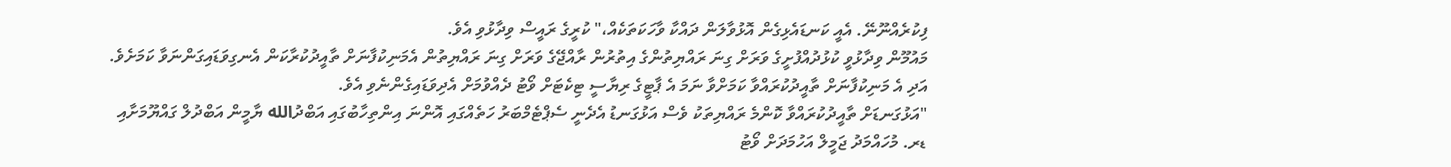ފިކުރެއްނޫނޭ. އެއީ ކަނޑައެޅިގެން އޮޅުވާލަން ދައްކާ ވާހަކަތަކެއް،" ކުރީގެ ރައީސް ވިދާޅުވި އެވެ.
މައުމޫން ވިދާޅުވީ ކުޅުދުއްފުށީގެ ވަރަށް ގިނަ ރައްޔިތުންގެ އިތުރުން ރާއްޖޭގެ ވަރަށް ގިނަ ރައްޔިތުން އެމަނިކުފާނަށް ތާއީދުކުރާކަން އެނގިވަޑައިގަންނަވާ ކަމަށެވެ. އަދި އެ މަނިކުފާނަށް ތާއީދުކުރައްވާ ކަމަށްވާ ނަމަ އެ ޕާޓީގެ ރިޔާސީ ޓިކެޓަށް ވޯޓު ދެއްވުމަށް އެދިވަޑައިގެންނެވި އެވެ.
"އަޅުގަނޑަށް ތާއީދުކުރައްވާ ކޮންމެ ރައްޔިތަކު ވެސް އަޅުގަނޑު އެދެނީ ސެޕްޓެމްބަރު ހަތެއްގައި އޮންނަ އިންތިހާބުގައި އަބްދުالله ޔާމީން އަބްދުލް ގައްޔޫމަށާއި ޑރ. މުހައްމަދު ޖަމީލް އަހުމަދަށް ވޯޓު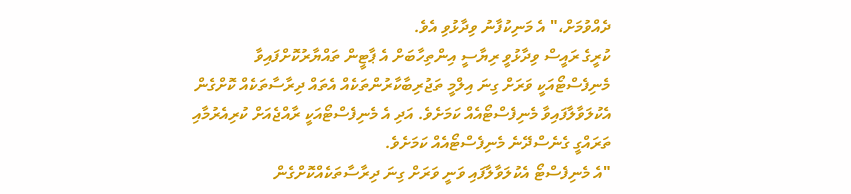ދެއްވުމަށް،" އެ މަނިކުފާނު ވިދާޅުވި އެވެ.
ކުރީގެ ރައީސް ވިދާޅުވީ ރިޔާސީ އިންތިހާބަށް އެ ޕާޓީން ތައްޔާރުކޮށްފައިވާ މެނިފެސްޓޯއަކީ ވަރަށް ގިނަ އިލްމީ ތަޖުރިބާކާރުންތަކެއް އެތައް ދިރާސާތަކެއް ކޮށްގެން އެކުލަވާލާފައިވާ މެނިފެސްޓޯއެއް ކަމަށެވެ. އަދި އެ މެނިފެސްޓޯއަކީ ރާއްޖެއަށް ކުރިއެރުމާއި ތަރައްގީ ގެނެސްދޭނެ މެނިފެސްޓޯއެއް ކަމަށެވެ.
"އެ މެނިފެސްޓޯ އެކުލަވާލާފައި ވަނީ ވަރަށް ގިނަ ދިރާސާތަކެއްކޮށްގެން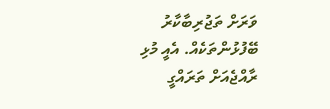ވަރަށް ތަޖުރިބާކާރު ބޭފުޅުންތަކެއް. އެއީ މުޅި ރާއްޖެއަށް ތަރައްގީ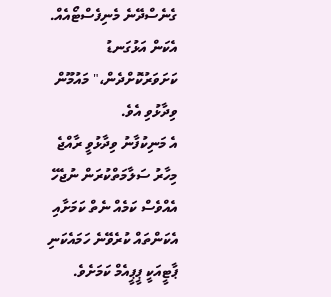ގެނެސްދޭނެ މެނިފެސްޓޯއެއް. އެކަން އަޅުގަނޑު ކަށަވަރުކޮށްދެން،" މައުމޫން ވިދާޅުވި އެވެ.
އެ މަނިކުފާނު ވިދާޅުވީ ރާއްޖެ މިހާރު ސަލާމަތްކުރަން ނުޖެހޭ އެއްވެސް ކަމެއް ނެތް ކަމަށާއި އެކަންތައް ކުރެވޭނެ ހަމައެކަނި ޕާޓީއަކީ ޕީޕީއެމް ކަމަށެވެ.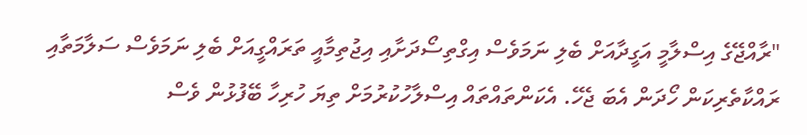"ރާއްޖޭގެ އިސްލާމީ އަގީދާއަށް ބެލި ނަމަވެސް އިގްތިސޯދަށާއި އިޖުތިމާއީ ތަރައްގީއަށް ބެލި ނަމަވެސް ސަލާމަތާއި ރައްކާތެރިކަން ހޯދަން އެބަ ޖެހޭ. އެކަންތައްތައް އިސްލާހުކުރުމަށް ތިޔަ ހުރިހާ ބޭފުޅުން ވެސް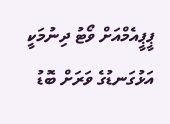ޕީޕީއެމްއަށް ވޯޓު ދިނުމަކީ އަޅުގަނޑުގެ ވަރަށް ބޮޑު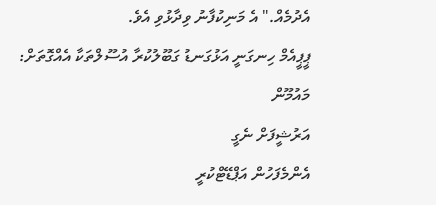އެދުމެއް." އެ މަނިކުފާނު ވިދާޅުވި އެވެ.
ޕީޕީއެމް ހިނގަނީ އަޅުގަނޑު ގަބޫލުކުރާ އުސޫލްތަކާ އެއްގޮތަށް: މައުމޫން
އަރުޝީފަށް ނެގީ
އެންމެފަހުން އަޕްޑޭޓްކުރީ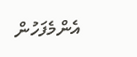އެންމެފަހުން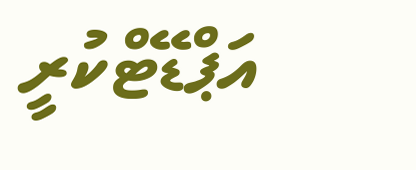އަޕްޑޭޓްކުރީ